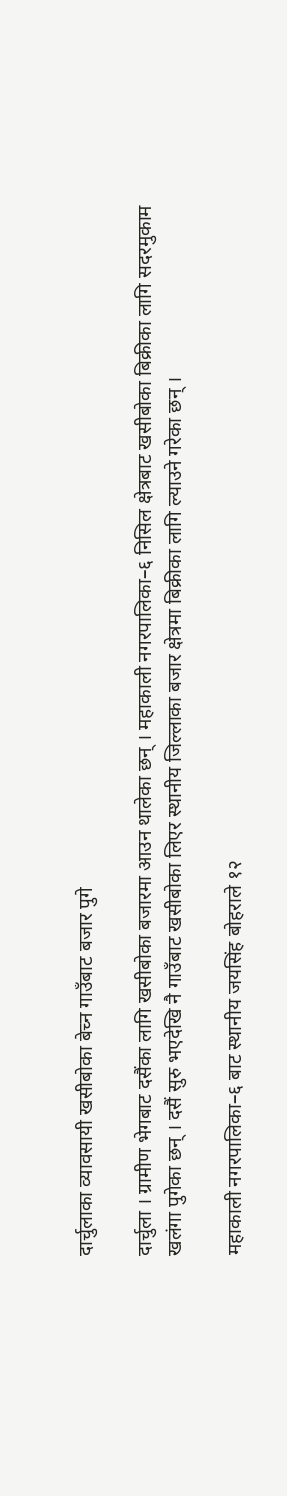दार्चुलाका व्यावसायी खसीबोका बेच्न गाउँबाट बजार पुगे

दार्चुला । ग्रामीण भेगबाट दसैंका लागि खसीबोका बजारमा आउन थालेका छन् । महाकाली नगरपालिका–६ निसिल क्षेत्रबाट खसीबोका बिक्रीका लागि सदरमुकाम खलंगा पुगेका छन् । दसैं सुरु भएदेखि नै गाउँबाट खसीबोका लिएर स्थानीय जिल्लाका बजार क्षेत्रमा बिक्रीका लागि ल्याउने गरेका छन् ।

महाकाली नगरपालिका–६ बाट स्थानीय जयसिंह बोहराले १२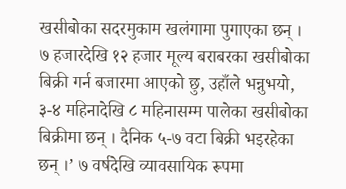खसीबोका सदरमुकाम खलंगामा पुगाएका छन् । ७ हजारदेखि १२ हजार मूल्य बराबरका खसीबोका बिक्री गर्न बजारमा आएको छु, उहाँले भन्नुभयो, ३-४ महिनादेखि ८ महिनासम्म पालेका खसीबोका बिक्रीमा छन् । दैनिक ५-७ वटा बिक्री भइरहेका छन् ।’ ७ वर्षदेखि व्यावसायिक रूपमा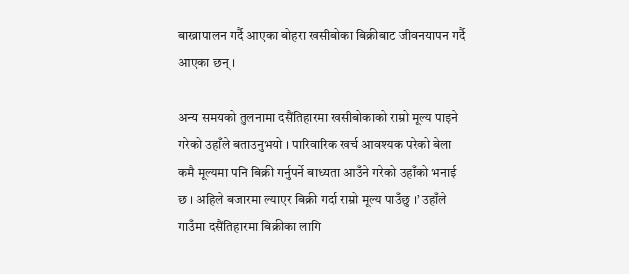बाख्रापालन गर्दै आएका बोहरा खसीबोका बिक्रीबाट जीवनयापन गर्दै आएका छन् ।

अन्य समयको तुलनामा दसैंतिहारमा खसीबोकाको राम्रो मूल्य पाइने गरेको उहाँले बताउनुभयो । पारिवारिक खर्च आवश्यक परेको बेला कमै मूल्यमा पनि बिक्री गर्नुपर्ने बाध्यता आउँने गरेको उहाँको भनाई छ । अहिले बजारमा ल्याएर बिक्री गर्दा राम्रो मूल्य पाउँछु ।’ उहाँले गाउँमा दसैंतिहारमा बिक्रीका लागि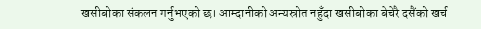खसीबोका संकलन गर्नुभएको छ। आम्दानीको अन्यस्रोत नहुँदा खसीबोका बेचेरै दसैंको खर्च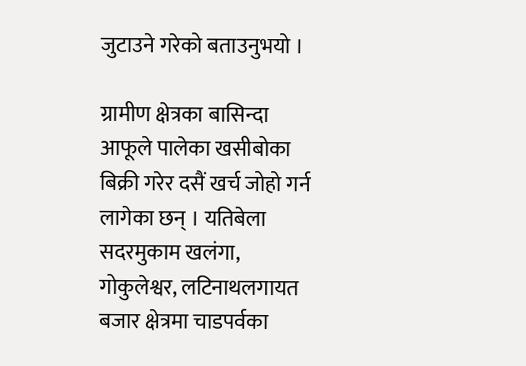जुटाउने गरेको बताउनुभयो ।

ग्रामीण क्षेत्रका बासिन्दा आफूले पालेका खसीबोका बिक्री गरेर दसैं खर्च जोहो गर्न लागेका छन् । यतिबेला सदरमुकाम खलंगा, गोकुलेश्वर, लटिनाथलगायत बजार क्षेत्रमा चाडपर्वका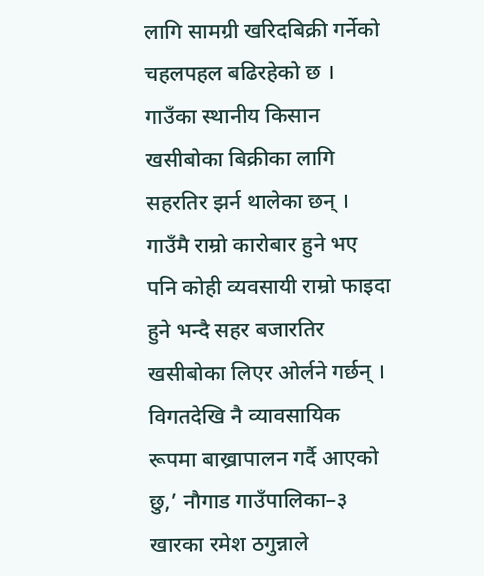लागि सामग्री खरिदबिक्री गर्नेको चहलपहल बढिरहेको छ । गाउँका स्थानीय किसान खसीबोका बिक्रीका लागि सहरतिर झर्न थालेका छन् । गाउँमै राम्रो कारोबार हुने भए पनि कोही व्यवसायी राम्रो फाइदा हुने भन्दै सहर बजारतिर खसीबोका लिएर ओर्लने गर्छन् । विगतदेखि नै व्यावसायिक रूपमा बाख्रापालन गर्दै आएको छु,’ नौगाड गाउँपालिका–३ खारका रमेश ठगुन्नाले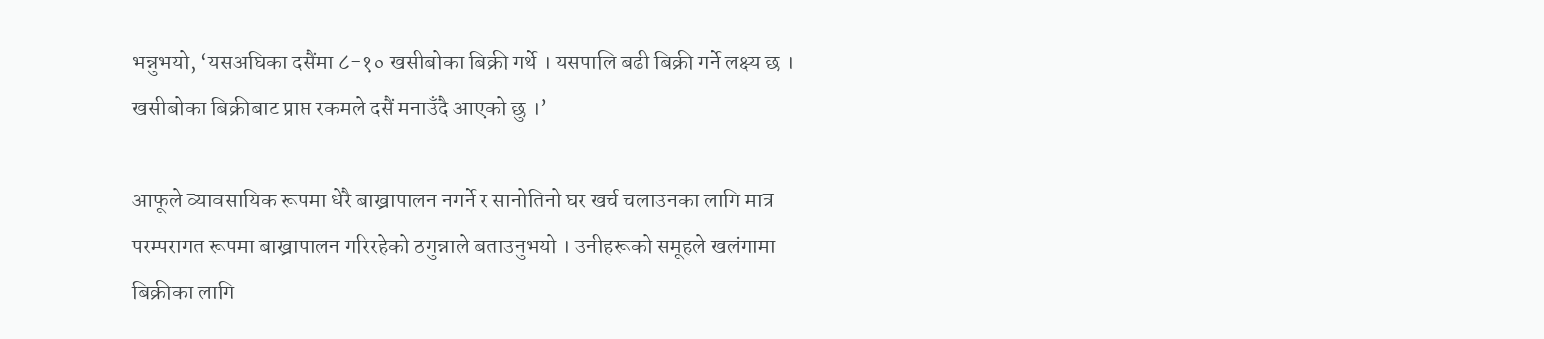भन्नुभयो, ‘यसअघिका दसैंमा ८-१० खसीबोका बिक्री गर्थे । यसपालि बढी बिक्री गर्ने लक्ष्य छ । खसीबोका बिक्रीबाट प्राप्त रकमले दसैं मनाउँदै आएको छु ।’

आफूले व्यावसायिक रूपमा धेरै बाख्रापालन नगर्ने र सानोतिनो घर खर्च चलाउनका लागि मात्र परम्परागत रूपमा बाख्रापालन गरिरहेको ठगुन्नाले बताउनुभयो । उनीहरूको समूहले खलंगामा बिक्रीका लागि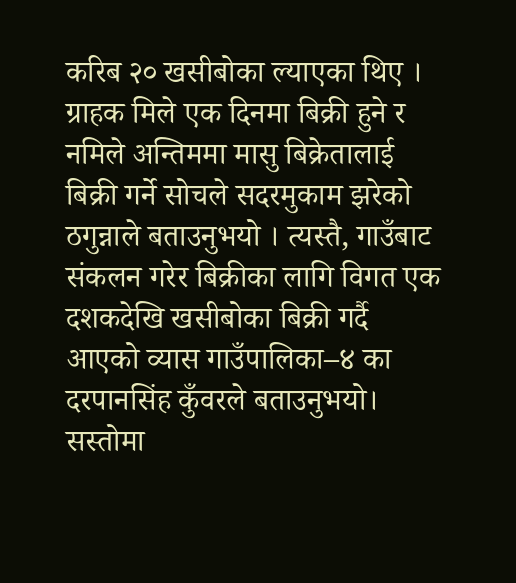करिब २० खसीबोका ल्याएका थिए । ग्राहक मिले एक दिनमा बिक्री हुने र नमिले अन्तिममा मासु बिक्रेतालाई बिक्री गर्ने सोचले सदरमुकाम झरेको ठगुन्नाले बताउनुभयो । त्यस्तै, गाउँबाट संकलन गरेर बिक्रीका लागि विगत एक दशकदेखि खसीबोका बिक्री गर्दै आएको व्यास गाउँपालिका–४ का दरपानसिंह कुँवरले बताउनुभयो। सस्तोमा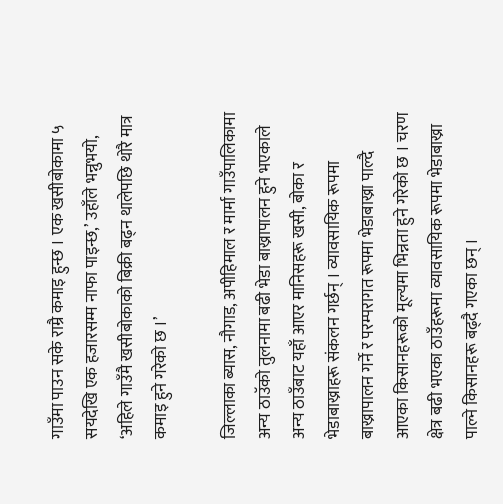गाउँमा पाउन सके राम्रै कमाइ हुन्छ । एक खसीबोकामा ५ सयदेखि एक हजारसम्म नाफा पाइन्छ,’ उहाँले भन्नुभयो, ‘अहिले गाउँमै खसीबोकाको बिक्री बढ्न थालेपछि थोरै मात्र कमाइ हुने गरेको छ ।’

जिल्लाका ब्यास, नौगाड, अपीहिमाल र मार्मा गाउँपालिकामा अन्य ठाउॅको तुलनामा बढी भेडा बाख्रापालन हुने भएकाले अन्य ठाउँबाट यहाँ आएर मानिसहरू खसी, बोका र भेडाबाख्राहरू संकलन गर्छन् । व्यावसायिक रूपमा बाख्रापालन गर्ने र परम्परागत रूपमा भेडाबाख्रा पाल्दै आएका किसानहरूको मूल्यमा भिन्नता हुने गरेको छ । चरण क्षेत्र बढी भएका ठाउँहरूमा व्यावसायिक रूपमा भेडाबाख्रा पाल्ने किसानहरू बढ्दै गएका छन् ।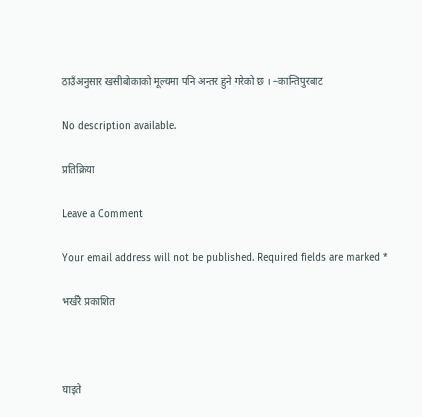ठाउँअनुसार खसीबोकाको मूल्यमा पनि अन्तर हुने गरेको छ । –कान्तिपुरबाट

No description available.

प्रतिक्रिया

Leave a Comment

Your email address will not be published. Required fields are marked *

भर्खरै प्रकाशित



घाइते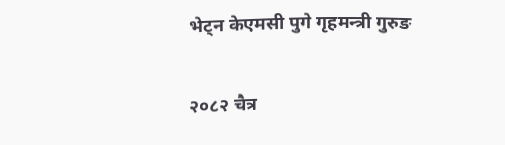भेट्न केएमसी पुगे गृहमन्त्री गुरुङ

२०८२ चैत्र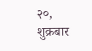२०, शुक्रबार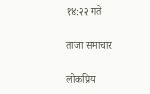१४:२२ गते

ताजा समाचार

लोकप्रिय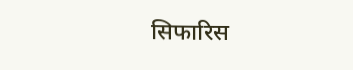सिफारिस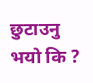छुटाउनु भयो कि ?